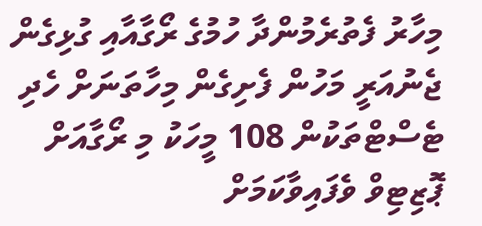މިހާރު ފެތުރެމުންދާ ހުމުގެ ރޯގާއާއި ގުޅިގެން ޖެނުއަރީ މަހުން ފެށިގެން މިހާތަނަށް ހެދި ޓެސްޓްތަކުން 108 މީހަކު މި ރޯގާއަށް ޕޮޒިޓިވް ވެފައިވާކަމަށް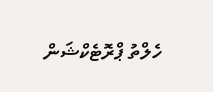ހެލްތު ޕްރޮޓެކްޝަން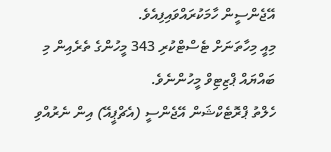އޭޖެންސީން ހާމަކުރައްވައިފިއެވެ.
މިއީ މިހާތަނަށް ޓެސްޓްކުރި 343 މީހުންގެ ތެރެއިން މި ބައްޔައް ޕްޒިޓިވް މީހުންނެވެ.
ހެލްތު ޕްރޮޓެކްޝަން އޭޖެންސީ (އެޗްޕީއޭ) އިން ނެރުއްވި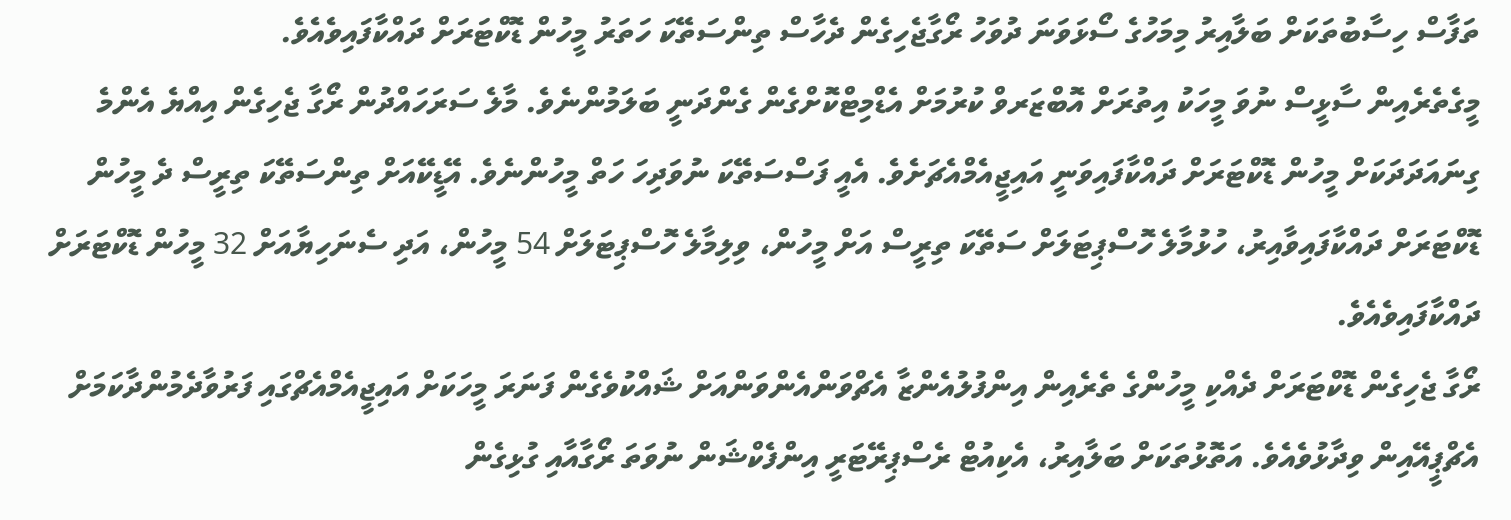ތަފާސް ހިސާބުތަކަށް ބަލާއިރު މިމަހުގެ ސޯޅަވަނަ ދުވަހު ރޯގާޖެހިގެން ދެހާސް ތިންސަތޭކަ ހަތަރު މީހުން ޑޮކްޓަރަށް ދައްކާފައިވެއެވެ.
މީގެތެރެއިން ސާޅީސް ނުވަ މީހަކު އިތުރަށް އޮބްޒަރވް ކުރުމަށް އެޑްމިޓްކޮށްގެން ގެންދަނީ ބަލަމުންނެވެ. މާލެ ސަރަހައްދުން ރޯގާ ޖެހިގެން އިއްޔެ އެންމެ ގިނައަދަދަކަށް މީހުން ޑޮކްޓަރަށް ދައްކާފައިވަނީ އައިޖީއެމްއެޗަށެވެ. އެއީ ފަސްސަތޭކަ ނުވަދިހަ ހަތް މީހުންނެވެ. އޭޑީކޭއަށް ތިންސަތޭކަ ތިރީސް ދެ މީހުން ޑޮކްޓަރަށް ދައްކާފައިވާއިރު، ހުޅުމާލެ ހޮސްޕިޓަލަށް ސަތޭކަ ތިރީސް އަށް މީހުން، ވިލިމާލެ ހޮސްޕިޓަލަށް 54 މީހުން، އަދި ސެނަހިޔާއަށް 32 މީހުން ޑޮކްޓަރަށް ދައްކާފައިވެއެވެ.
ރޯގާ ޖެހިގެން ޑޮކްޓަރަށް ދެއްކި މީހުންގެ ތެރެއިން އިންފުލުއެންޒާ އެޗްވަންއެންވަންއަށް ޝައްކުވެގެން ފަނަރަ މީހަކަށް އައިޖީއެމްއެޗްގައި ފަރުވާދެމުންދާކަމަށް އެޗްޕީއޭއިން ވިދާޅުވެއެވެ. އަތޮޅުތަކަށް ބަލާއިރު، އެކިއުޓް ރެސްޕިރޭޓަރީ އިންފެކްޝަން ނުވަތަ ރޯގާއާއި ގުޅިގެން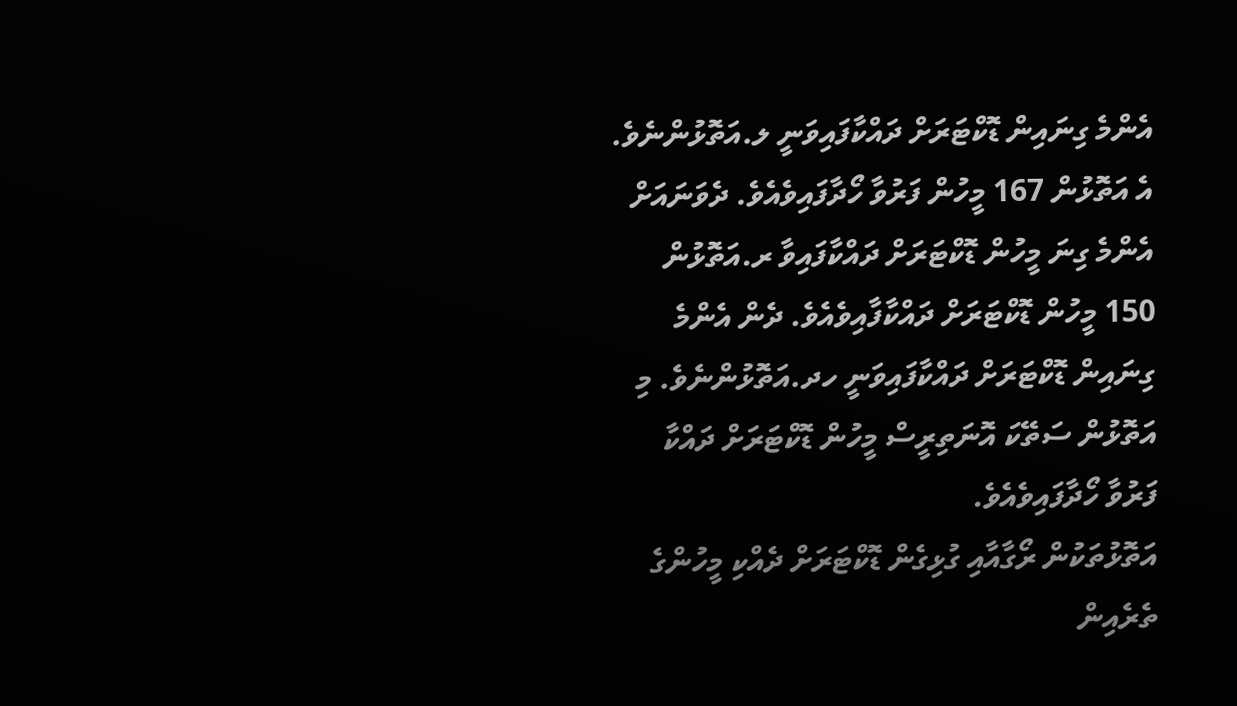އެންމެ ގިނައިން ޑޮކްޓަރަށް ދައްކާފައިވަނީ ލ.އަތޮޅުންނެވެ.
އެ އަތޮޅުން 167 މީހުން ފަރުވާ ހޯދާފައިވެއެވެ. ދެވަނައަށް އެންމެ ގިނަ މީހުން ޑޮކްޓަރަށް ދައްކާފައިވާ ރ.އަތޮޅުން 150 މީހުން ޑޮކްޓަރަށް ދައްކާފާއިވެއެވެ. ދެން އެންމެ ގިނައިން ޑޮކްޓަރަށް ދައްކާފައިވަނީ ހދ.އަތޮޅުންނެވެ. މި އަތޮޅުން ސަތޭކަ އޮނަތިރީސް މީހުން ޑޮކްޓަރަށް ދައްކާ ފަރުވާ ހޯދާފައިވެއެވެ.
އަތޮޅުތަކުން ރޯގާއާއި ގުޅިގެން ޑޮކްޓަރަށް ދެއްކި މީހުންގެ ތެރެއިން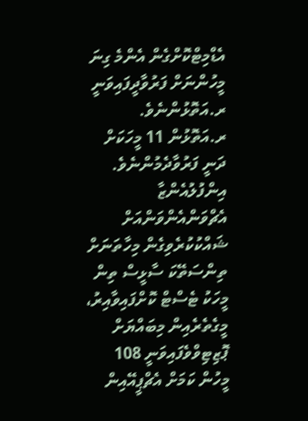އެޑްމިޓްކޮށްގެން އެންމެ ގިނަ މީހުންނަށް ފަރުވާދީފައިވަނީ ރ.އަތޮޅުންނެވެ. ރ.އަތޮޅުން 11 މީހަކަށް ދަނީ ފަރުވާދެމުންނެވެ. އިންފުލުއެންޒާ އެޗްވަންއެންވަންއަށް ޝައްކުކުރެވިގެން މިހާތަނަށް ތިންސަތޭކަ ސާޅީސް ތިން މީހަކު ޓެސްޓް ކޮށްފައިވާއިރު، މީގެތެރެއިން މިބައްޔަށް ޕޮޒިޓިވްވެފައިވަނީ 108 މީހުން ކަމަށް އެޗްޕީއޭއިން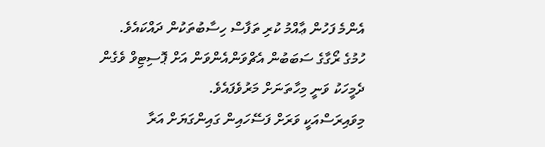އެންމެ ފަހުން ޢާއްމު ކުރި ތަފާސް ހިސާބުތަކުން ދައްކައެވެ.
ހުމުގެ ރޯގާގެ ސަބަބުން އެޗްވަންއެންވަން އަށް ޕޮސިޓިވް ވެގެން ދެމީހަކު ވަނީ މިހާތަނަށް މަރުވެފައެވެ.
މިވައިރަސްއަކީ ވަރަށް ފަސޭހައިން ގައިންގަޔަށް އަރާ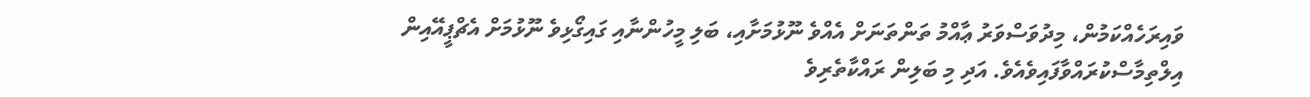ވައިރަހެއްކަމުން، މިދުވަސްވަރު ޢާއްމު ތަންތަނަށް އެއްވެ ނޫޅުމަށާއި، ބަލި މީހުންނާއި ގައިގޯޅިވެ ނޫޅުމަށް އެޗްޕީއޭއިން އިލްތިމާސްކުރައްވާފައިވެއެވެ. އަދި މި ބަލިން ރައްކާތެރިވެ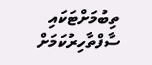ތިބުމަށްޓަކައި ސާފްތާހިރުކަމަށް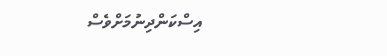އިސްކަންދިނުމަށްވެސް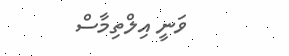ވަނީ އިލްތިމާސް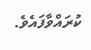ކުރައްވާފައެވެ.